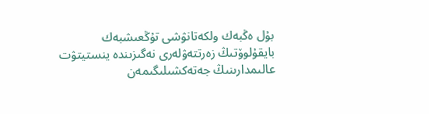بۇل ەڭبەك ولكەتانۋشى تۇڭعىشبەك بايقۇلوۆتىڭ زەرتتەۋلەرى نەگىزىندە ينستيتۋت عالىمدارىنىڭ جەتەكشىلىگىمەن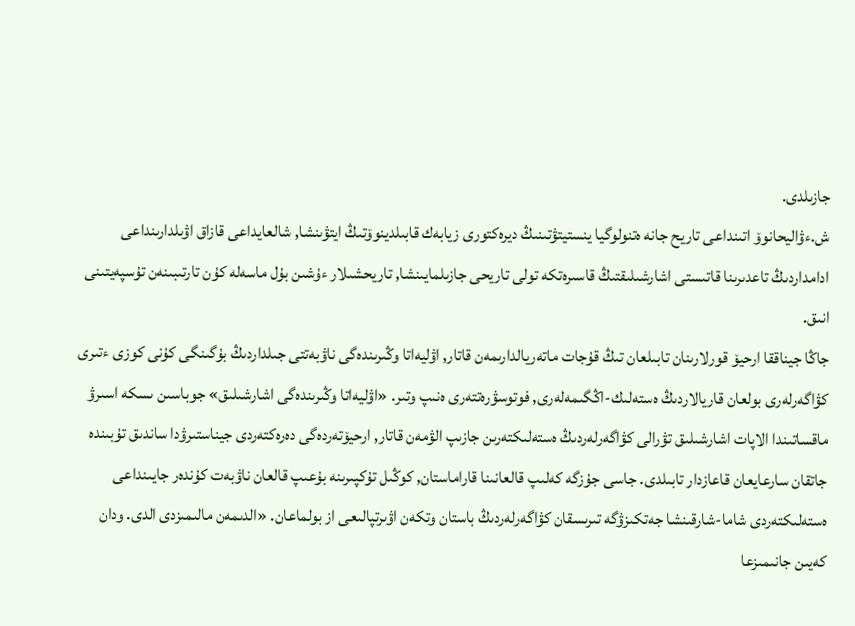جازىلدى.
ش.ءۋاليحانوۆ اتىنداعى تاريح جانە ەتنولوگيا ينستيتۋتىنىڭ ديرەكتورى زيابەك قابىلدينوۆتىڭ ايتۋىنشا, شالعايداعى قازاق اۋىلدارىنداعى ادامداردىڭ تاعدىرىنا قاتىستى اشارشىلىقتىڭ قاسىرەتكە تولى تاريحى جازىلمايىنشا, تاريحشىلار ءۇشىن بۇل ماسەلە كۇن تارتىبىنەن تۇسپەيتىنى انىق.
جاڭا جيناققا ارحيۆ قورلارىنان تابىلعان تىڭ قۇجات ماتەريالدارىمەن قاتار, اۋليەاتا وڭىرىندەگى ناۋبەتتى جىلداردىڭ بۇگىنگى كۇنى كوزى ءتىرى كۋاگەرلەرى بولعان قاريالاردىڭ ەستەلىك-اڭگىمەلەرى, فوتوسۋرەتتەرى ەنىپ وتىر. «اۋليەاتا وڭىرىندەگى اشارشىلىق» جوباسىن ىسكە اسىرۋ ماقساتىندا الاپات اشارشىلىق تۋرالى كۋاگەرلەردىڭ ەستەلىكتەرىن جازىپ الۋمەن قاتار, ارحيۆتەردەگى دەرەكتەردى جيناستىرۋدا ساندىق تۇبىندە جاتقان سارعايعان قاعازدار تابىلدى. جاسى جۇزگە كەلىپ قالعانىنا قاراماستان, كوڭىل تۇكپىرىنە بۇعىپ قالعان ناۋبەت كۇندەر جايىنداعى ەستەلىكتەردى شاما-شارقىنشا جەتكىزۋگە تىرىسقان كۋاگەرلەردىڭ باستان وتكەن اۋىرتپالىعى از بولماعان. «الدىمەن مالىمىزدى الدى. ودان كەيىن جانىمىزعا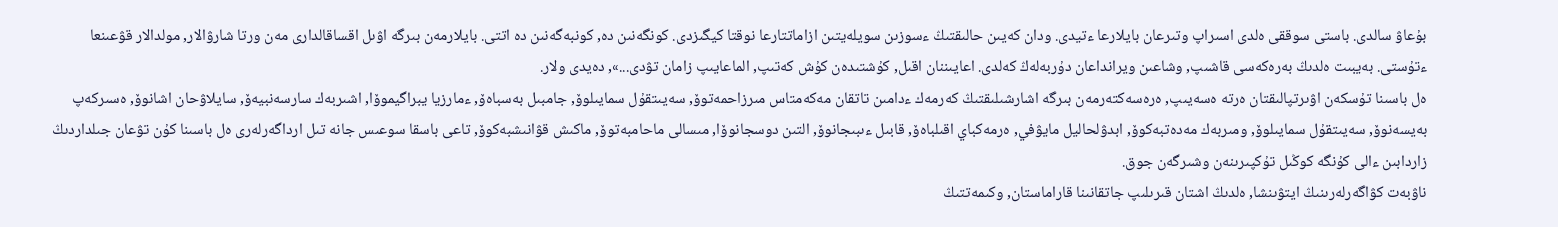بۇعاۋ سالدى. باستى سوققى ەلدى اسىراپ وتىرعان بايلارعا ءتيدى. ودان كەيىن حالىقتىڭ ءسوزىن سويلەيتىن ازاماتتارعا نوقتا كيگىزدى. كونگەنىن دە, كونبەگەنىن دە اتتى. بايلارمەن بىرگە اۋىل اقساقالدارى مەن ورتا شارۋالار, مولدالار قۋعىنعا ءتۇستى. بەيبىت ەلدىڭ بەرەكەسى قاشىپ, وشاعىن ويرانداعان دۇربەلەڭ كەلدى. اعايىننان اقىل, كۇشتىدەن كۇش كەتىپ, الماعايىپ زامان تۋدى...», دەيدى ولار.
ەل باسىنا تۇسكەن اۋىرتپالىقتان ەرتە ەسەيىپ, ەرەسەكتەرمەن بىرگە اشارشىلىقتىڭ كەرمەك ءدامىن تاتقان مەكەمتاس مىرزاحمەتوۆ, سەيىتقۇل سمايىلوۆ, جامبىل بەسباەۆ, ءمارزيا يبراگيموۆا, اشىربەك سارسەنبيەۆ, سايلاۋحان اشانوۆ, ەسىركەپ بەيسەنوۆ, سەيىتقۇل سمايىلوۆ, ومىربەك مەدەتبەكوۆ, ابدۋلحاليل مايۋفي, ەرمەكباي اقىلباەۆ, قابىل ءىبىجانوۆ, التىن دوسجانوۆا, مىسالى ماحامبەتوۆ, ماكىش قۋانىشبەكوۆ, تاعى باسقا سوعىس جانە تىل ارداگەرلەرى ەل باسىنا كۇن تۋعان جىلداردىڭ زاردابىن ءالى كۇنگە كوڭىل تۇكپىرىنەن وشىرگەن جوق.
ناۋبەت كۋاگەرلەرىنىڭ ايتۋىنشا, ەلدىڭ اشتان قىرىلىپ جاتقانىنا قاراماستان, وكىمەتتىڭ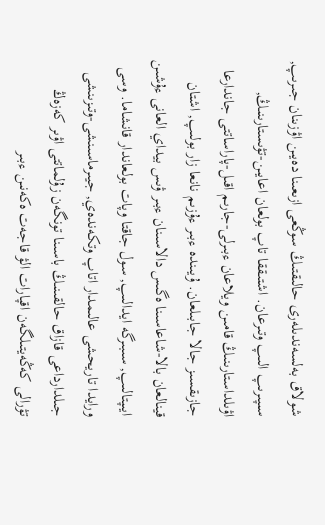شولاق بەلسەندىلەرى حالىقتىڭ سوڭعى ازىعىنا دەيىن اۋزىنان جىرىپ, سىپىرىپ الىپ وتىرعان. اشتىققا تاپ بولعان اعايىن-تۋىستارىنىڭ, اۋىلداستارىنىڭ قامىن ويلاعان ءبىرلى-جارىم اقىل-پاراساتتى جاندارعا جازىقسىز جالا جابىلعان. ۇيىندە ءبىر ءۇزىم نانعا زار بولىپ, اشتان قينالعان بالا-شاعاسىنا ەگىس دالاسىنان ءبىر ۋىس بيداي العانى ءۇشىن ايىپتالىپ, سىبىرگە ايدالىپ, سول جاقتا وپات بولعاندار قانشاما. وسى ورايدا تاريحشى عالىمدار اتاپ وتكەندەي, جيىرماسىنشى-وتىزىنشى جىلدارداعى قازاق حالقىنىڭ باسىنا تونگەن زۇلماتتى اۋىر كەزەڭ تۋرالى كەڭەيتىلگەن اقپارات الۋ قاجەت ەكەنىن ءبىر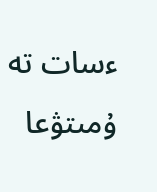ءسات تە ۇمىتۋعا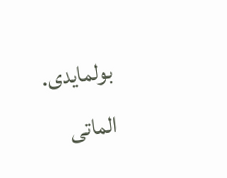بولمايدى.
الماتى